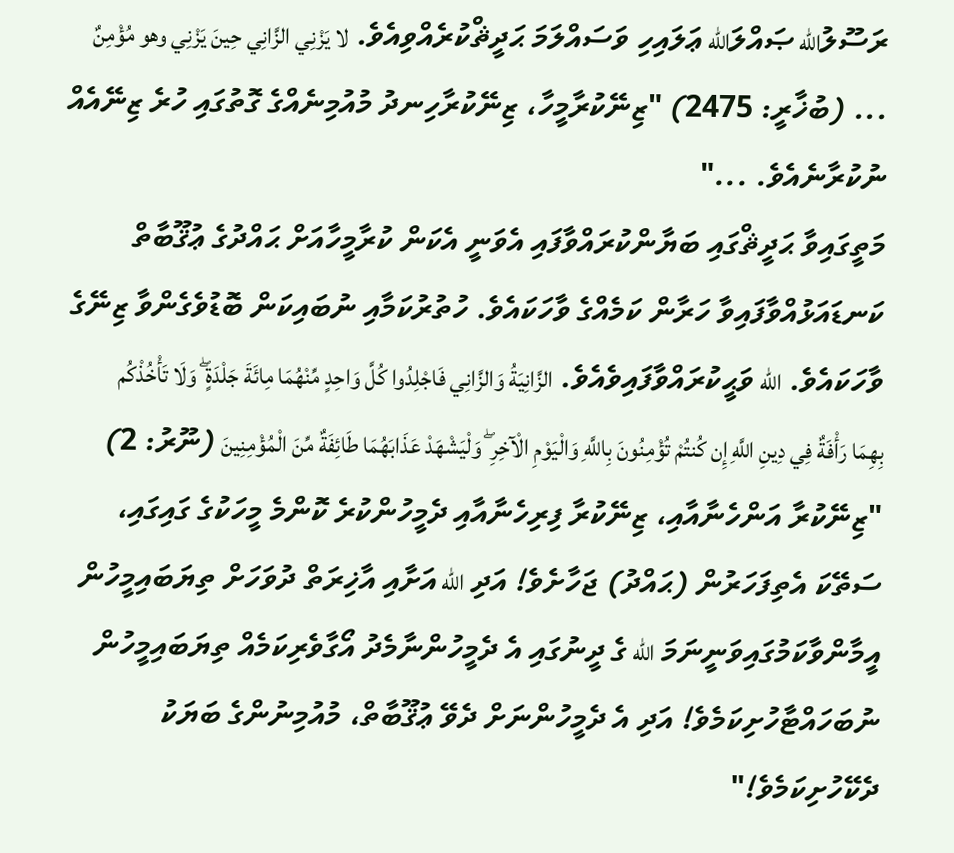ރަސޫލުالله ޞައްލަالله ޢަލައިހި ވަސައްލަމަ ޙަދީޘްކުރެއްވިއެވެ. لا يَزْنِي الزَّانِي حِينَ يَزْنِي وهو مُؤْمِنٌ ... (ބުޚާރީ: 2475) "ޒިނޭކުރާމީހާ، ޒިނޭކުރާހިނދު މުއުމިނެއްގެ ގޮތުގައި ހުރެ ޒިނޭއެއް ނުކުރާނެއެވެ. ..."
މަތީގައިވާ ޙަދީޘްގައި ބަޔާންކުރައްވާފައި އެވަނީ އެކަން ކުރާމީހާއަށް ޙައްދުގެ ޢުޤޫބާތް ކަނޑައަޅުއްވާފައިވާ ހަރާން ކަމެއްގެ ވާހަކައެވެ. ހުތުރުކަމާއި ނުބައިކަން ބޮޑުވެގެންވާ ޒިނޭގެ ވާހަކައެވެ. الله ވަޙީކުރައްވާފައިވެއެވެ. الزَّانِيَةُ وَالزَّانِي فَاجْلِدُوا كُلَّ وَاحِدٍ مِّنْهُمَا مِائَةَ جَلْدَةٍ ۖ وَلَا تَأْخُذْكُم بِهِمَا رَأْفَةٌ فِي دِينِ اللَّهِ إِن كُنتُمْ تُؤْمِنُونَ بِاللَّهِ وَالْيَوْمِ الْآخِرِ ۖ وَلْيَشْهَدْ عَذَابَهُمَا طَائِفَةٌ مِّنَ الْمُؤْمِنِينَ (ނޫރު: 2) "ޒިނޭކުރާ އަންހެނާއާއި، ޒިނޭކުރާ ފިރިހެނާއާއި ދެމީހުންކުރެ ކޮންމެ މީހަކުގެ ގައިގައި، ސަތޭކަ އެތިފަހަރުން (ޙައްދު) ޖަހާށެވެ! އަދި الله އަށާއި އާޚިރަތް ދުވަހަށް ތިޔަބައިމީހުން އީމާންވާކަމުގައިވަނީނަމަ الله ގެ ދީނުގައި އެ ދެމީހުންނާމެދު އޯގާވެރިކަމެއް ތިޔަބައިމީހުން ނުބަހައްޓާހުށިކަމެވެ! އަދި އެ ދެމީހުންނަށް ދެވޭ ޢުޤޫބާތް، މުއުމިނުންގެ ބަޔަކު ދެކޭހުށިކަމެވެ!"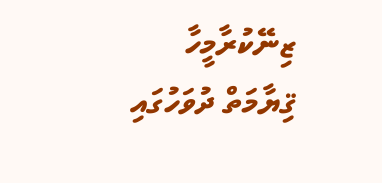ޒިނޭކުރާމީހާ ޤިޔާމަތް ދުވަހުގައި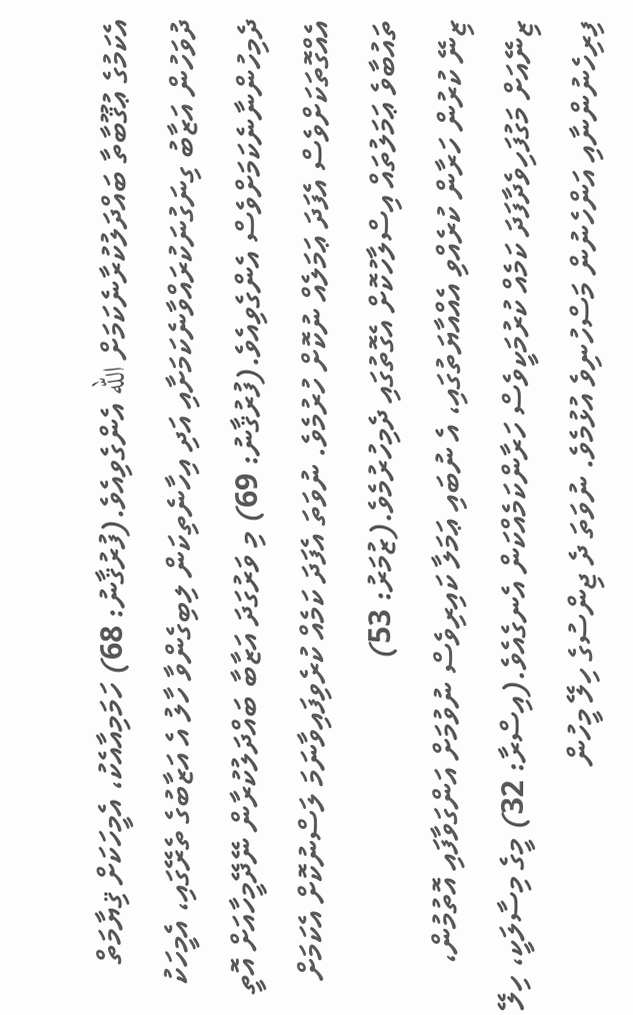އެކަމުގެ ޢުޤޫބާތާ ބައްދަލުކުރާނެކަމަށް الله އެންގެވިއެވެ.(ފުރުޤާނު: 68) ހަމަމިއާއެކު، އެމީހަކަށް ޤިޔާމަތް ދުވަހުން އަޒާބު ގިނަގުނަކުރައްވާނެކަމަށާއި އަދި އިހާނެތިކަން ލިބިގެންވާ ހާލު އެ އަޒާބުގެ ތެރޭގައި، އެމީހަކު ދެމިހުންނާނެކަމަށްވެސް އެންގެވިއެވެ.(ފުރުޤާނު: 69) މި ވަރުގަދަ އަޒާބާ ބައްދަލުކުރާން ނޭދޭމީހާއަށް އޮތީ އެއްގޮތަކަށްވެސް އެފަދަ ޢަމަލެއް ނުކޮށް ހުރުމެވެ. ނުވަތަ އެފަދަ ކަމެއް ކުރެވިފައިވާނަމަ ލަސްނުކޮށް އެކަމަށް ތައުބާވެ ޢަމަލުތައް އިސްލާހުކޮށް އެގޮތުގައި ދެމިހުރުމެވެ.(ޒުމަރު: 53)
ޒިނޭ ކުރުން ހަރާން ކުރެއްވި އެއްއާޔަތުގައި، އެ ނުބައި ޢަމަލާ ކައިރިވެސް ނުވުމަށް އަންގަވާފައި އޮތުމުން، ޒިނޭއަށް މަގުފަހިވެދާފަދަ ކަމެއް ކުރުމަކީވެސް ހަރާންކަމެއްކަން އެނގެއެވެ.(އިސްރާ: 32) މީގެ މިސާލަކީ، ހިލޭ ފިރިހެނުންނާއި އަންހެނުން މަސްހުނިވެ އުޅުމެވެ. ނުވަތަ ދެ ޖިންސުގެ ހިލޭ މީހުން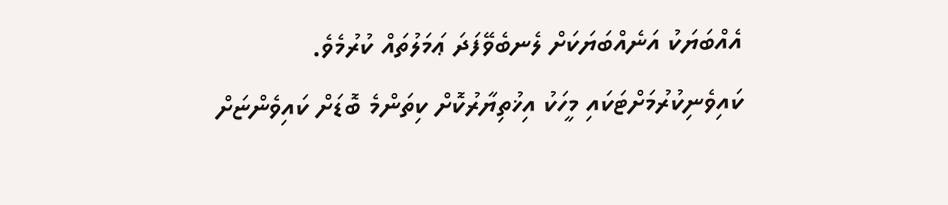އެއްބަޔަކު އަނެއްބަޔަކަށް ލެނބެވޭފަދަ ޢަމަލުތައް ކުރުމެވެ.
ކައިވެނިކުރުމަށްޓަކައި މީހަކު އިޚުތިޔާރުކޮށް ކިތަންމެ ބޮޑަށް ކައިވެންޏަށް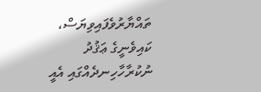ތައްޔާރުވެފައިވިޔަސް، ކައިވެނީގެ ޢަޤުދު ނުކުރާހާހިނދެއްގައި އެއީ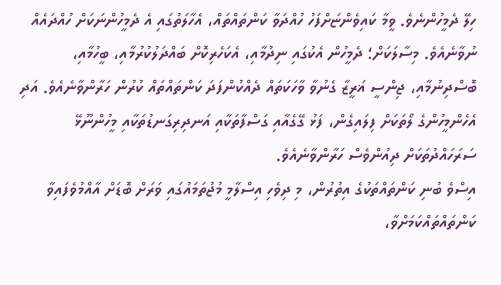ހިލޭ ދެމީހުންނެވެ. ވީމާ ކައިވެންޏަށްފަހު ހުއްދަވާ ކަންތައްތައް، އެހާލަތުގައި އެ ދެމީހުންނަކަށް ހުއްދައެއް ނުވާނެއެވެ. މިސާލަކަށް؛ ދެމީހުން އެކުގައި ނިދުމާއި، އެކަހެރިކޮށް ބައްދަލުކުރުމާއި، ބީހުމާއި، ބޮސްދިނުމާއި، ޖިންސީ ޣަރީޒާ ގެނުވާ ވާހަކަތައް ދެއްކުންފަދަ ކަންތައްތައް ކުރުން ހަރާންވާނެއެވެ. އަދި އެހެންމީހުންގެ ލޯތަކަށް ފިލައިގެން، ފަޅު ގޭގެއާއި ގަސްފާތަކާއި އަނދިރިގަނޑުތަކާއި މީހުންނޫޅޭ ސަރަހައްދުތަކަށް ދިއުންވެސް ހަރާންވާނެއެވެ.
އިސްވެ ބުނި ކަންތައްތަކުގެ އިތުރުން، މި ދިވެހި އިސްލާމީ މުޖުތަމައުގައި ވަރަށް ބޮޑަށް އާއްމުވެފައިވާ ކަންތައްތައްކަމަށްވާ،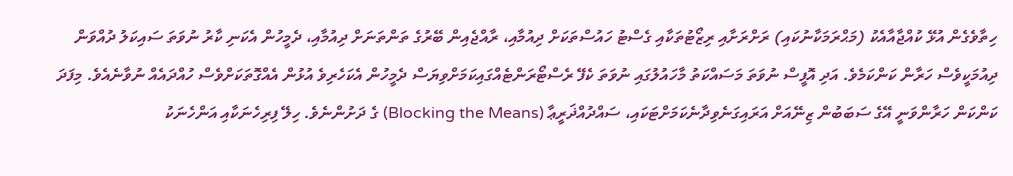ހިތާވެގެން އުޅޭ ކުއްޖާއާއެކު (މަޙްރަމަކާނުކައި) ރަށްރަށާއި ރިޒޯޓުތަކާއި ގެސްޓު ހައުސްތަކަށް ދިއުމާއި، ރާއްޖެއިން ބޭރުގެ ތަންތަނަށް ދިއުމާއި، ދެމީހުން އެކަނި ކާރު ނުވަތަ ސައިކަލު ދުއްވަން ދިއުމަކީވެސް ހަރާން ކަންކަމެވެ. އަދި އޮފީސް ނުވަތަ މަސައްކަތު މާހައުލުގައި ނުވަތަ ކެފޭ ރެސްޓޯރަންޓެއްގައިކަމަށްވިޔަސް ދެމީހުން އެކަހެރިވެ އުޅުން އެއްގޮތަކަށްވެސް ހުއްދައެއް ނުވާނެއެވެ. މިފަދަ ކަންކަން ހަރާންވަނީ އޭގެ ސަބަބުން ޒިނޭއަށް އަރައިގަނެވިދާނެކަމަށްޓަކައި، ސައްދުއްޛަރީޢާ (Blocking the Means) ގެ ދަށުންނެވެ. ހިލޭ ފިރިހެނަކާއި އަންހެނަކު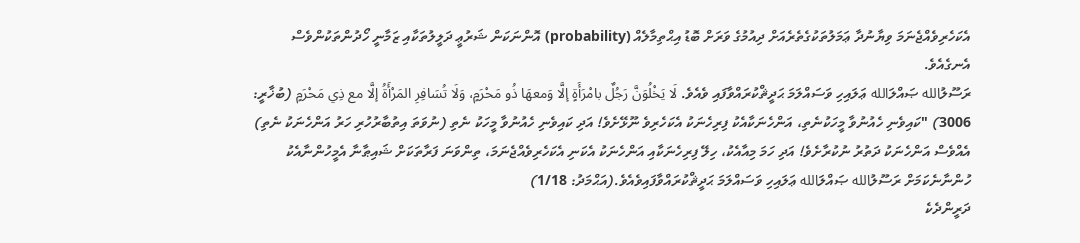އެކަހެރިވެއްޖެނަމަ ވިޔާނުދާ ޢަމަލުތަކުގެތެރެއަށް ދިއުމުގެ ވަރަށް ބޮޑު އިޙްތިމާލެއް (probability) އޮންނަކަން ޝަރުޢީ ދަލީލުތަކާއި ޒަމާނީ ހޯދުންތަކުންވެސް އެނގެއެވެ.
ރަސޫލުالله ޞައްލަالله ޢަލައިހި ވަސައްލަމަ ޙަދީޘްކުރައްވާފައި ވެއެވެ. لَا يَخْلُوَنَّ رَجُلٌ بامْرَأَةٍ إلَّا وَمعهَا ذُو مَحْرَمٍ، وَلَا تُسَافِرِ المَرْأَةُ إلَّا مع ذِي مَحْرَمٍ (ބުޚާރީ: 3006) "ކައިވެނި ހެއުނުވާ މީހަކުނެތި، އަންހެނަކާއެކު ފިރިހެނަކު އެކަހެރިވެ ނޫޅޭށެވެ! އަދި ކައިވެނި ހެއުނުވާ މީހަކު ނެތި (ނުވަތަ އިތުބާރުހުރި ހަރު އަންހެނަކު ނެތި) އެއްވެސް އަންހެނަކު ދަތުރު ނުކުރާށެވެ! އަދި ހަމަ މިއާއެކު، ހިލޭ ފިރިހެނަކާއި އަންހެނަކު އެކަނި އެކަހެރިވެއްޖެނަމަ، ތިންވަނަ ފަރާތަކަށް ޝައިޠާނާ އެމީހުންނާއެކު ހުންނާނެކަމަށް ރަސޫލުالله ޞައްލަالله ޢަލައިހި ވަސައްލަމަ ޙަދީޘްކުރައްވާފައިވެއެވެ.(އަޙްމަދު: 1/18)
ދަރީންދެކެ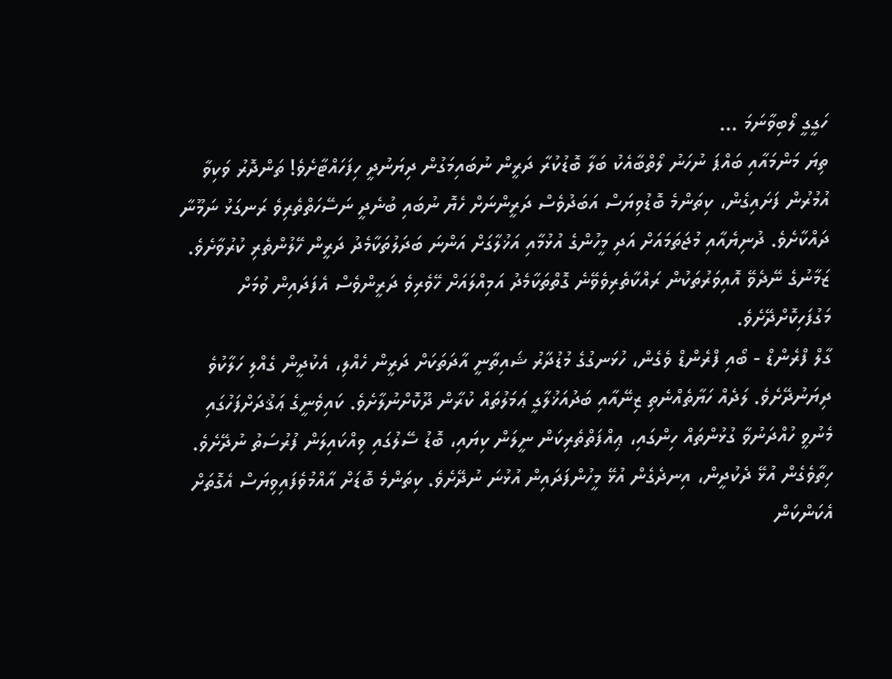ހަގީގީ ލޯބިވާނަމަ ...
ތިޔަ މަންމައާއި ބައްޕަ ނުހަނު ލޯތްބާއެކު ބަލާ ބޮޑުކުރާ ދަރީން ނުބައިމަގުން ދިޔަނުދީ ހިފަހައްޓާށެވެ! ތަންދޮރު ވަކިވާ އުމުރުން ފަށައިގެން، ކިތަންމެ ބޮޑުވިޔަސް އަބަދުވެސް ދަރީންނަށް ހެޔޮ ނުބައި ބުނެދީ ނަސޭހަތްތެރިވެ ރަނގަޅު ނަމޫނާ ދައްކާށެވެ. ދުނިޔެއާއި މުޖަތަމައަށް އަދި މީހުންގެ އުޅުމާއި އަޚުލާގަށް އަންނަ ބަދަލުތަކާމެދު ދަރީން ހޭލުންތެރި ކުރުވާށެވެ. ޒަމާނުގެ ނޭދެވޭ އޮއިވަރުތަކުން ރައްކާތެރިވެވޭނެ ގޮތްތަކާމެދު އަމިއްލައަށް ހޭވެރިވެ ދަރީންވެސް އެފަދައިން ވުމަށް މަގުފަހިކޮށްދޭށެވެ.
ގާލް ފްރެންޑް - ބޯއި ފްރެންޑް ވެގެން، ހުޅަނގުގެ މުޑުދާރު ޝައިތާނީ އާދަތަކަށް ދަރީން ހެއްލި، އެކުދީން ގެއްލި ހަލާކުވެ ދިޔަނުދޭށެވެ. ލަދެއް ހަޔާތެއްނެތި ޒިނޭއާއި ބަދުއަޚުލާގީ ޢަމަލުތައް ކުރާން ދޫކޮށްނުލާށެވެ. ކައިވެނީގެ ޢަޤުދަށްފަހުގައި މެނުވީ ހުއްދަނުވާ ގުޅުންތައް ހިންގައި، ޢިއްފަތްތެރިކަން ނީލަން ކިޔައި، ބޮޑު ސޭލުގައި ވިއްކައިލަން ފުރުސަތު ނުދޭށެވެ. ހިތާވެގެން އުޅޭ ދެކުދީން، އިނދެގެން އުޅޭ މީހުންފަދައިން އުޅުނަ ނުދޭށެވެ. ކިތަންމެ ބޮޑަށް އާއްމުވެފައިވިޔަސް އެގޮތަށް އެކަންކަން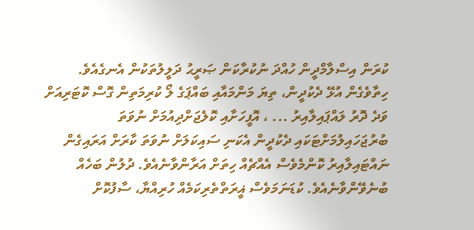ކުރަން އިސްލާމްދީން ހުއްދަ ނުކުރާކަން ޞަރީޙު ދަލީލުތަކުން އެނގެއެވެ.
ހިތާވެގެން އުޅޭ ދެކުދީން، ތިޔަ މަންމައާއި ބައްޕަގެ ލޯ ކުރިމަތިން ގޮސް ކޮޓަރިއަށް ވަދެ ދޮރު ލައްޕައިލާއިރު ... ، އޮފީހަށާއި ކޮލެޖަށްދިއުމަށް ނުވަތަ ބުރުޖަހައިލުމަށްޓަކައި ދެކުދީން އެކަނި ސައިކަލަށް ނުވަތަ ކާރަށް އަރައިގެން ނައްޓައިލާއިރު ކޮންމެވެސް އެއްޗެއް ހިތަށް އަރާންވާނެއެވެ. ދުލުން ބަހެއް ބުނެވޭންވާނެއެވެ. ކުޑަނަމަވެސް ޣީރަތްތެރިކަމެއް ހުރިއްޔާ، ސާފުކޮށް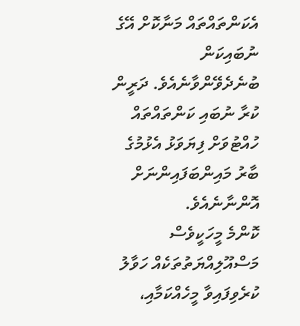އެކަންތައްތައް މަނާކޮށް އޭގެ ނުބައިކަން ބުނެދެވޭންވާނެއެވެ. ދަރީން ކުރާ ނުބައި ކަންތައްތައް ހުއްޓުވަށް ފިޔަވަޅު އެޅުމުގެ ބާރު މައިންބަފައިންނަށް އޮންނާނެއެވެ.
ކޮންމެ މީހަކީވެސް މަސްއޫލިއްޔަތުތަކެއް ހަވާލު ކުރެވިފައިވާ މީހެއްކަމާއި،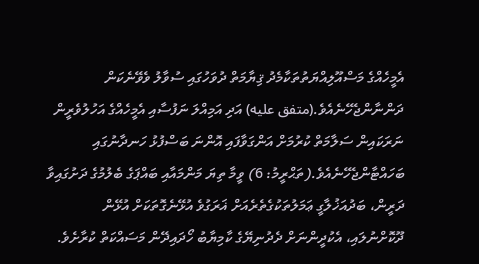އެމީހެއްގެ މަސްއޫލިއްޔަތުތަކާމެދު ޤިޔާމަތް ދުވަހުގައި ސުވާލު ވެވޭނެކަން ދަންނާންޖެހޭނެއެވެ.(متفق عليه) އަދި އަމިއްލަ ނަފުސާއި އެމީހެއްގެ އަހުލުވެރީން ނަރަކައިން ސަލާމަތް ކުރުމަށް އަންގަވާފައި އޮންނަ ބަސްފުޅު ހަނދާނުގައި ބަހައްޓާންޖެހޭނެއެވެ.(ތަޙްރީމު: 6) ވީމާ ތިޔަ މަންމައާއި ބައްޕަގެ ބެލުމުގެ ދަށުގައިވާ ދަރީން، ބަދުއަޚުލާގީ ޢަމަލުތަކުގެތެރެއަށް ޣަރަގުވެ އުޅޭނެގޮތަކަށް އުޅޭން ދޫކޮށްނުލައި، އެކުދީންނަށް ދެދުނިޔޭގެ ކާމިޔާބު ހޯދައިދޭން މަސައްކަތް ކުރާށެވެ.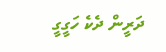ދަރީން ދެކެ ހަގީގީ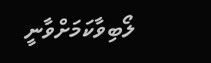ލޯބިވާކަމަށްވާނީ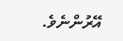އޭރުންނެވެ.